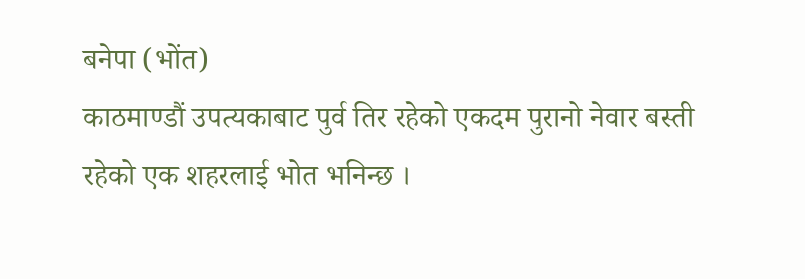बनेपा (भोंत)
काठमाण्डौं उपत्यकाबाट पुर्व तिर रहेको एकदम पुरानो नेवार बस्ती रहेको एक शहरलाई भोत भनिन्छ ।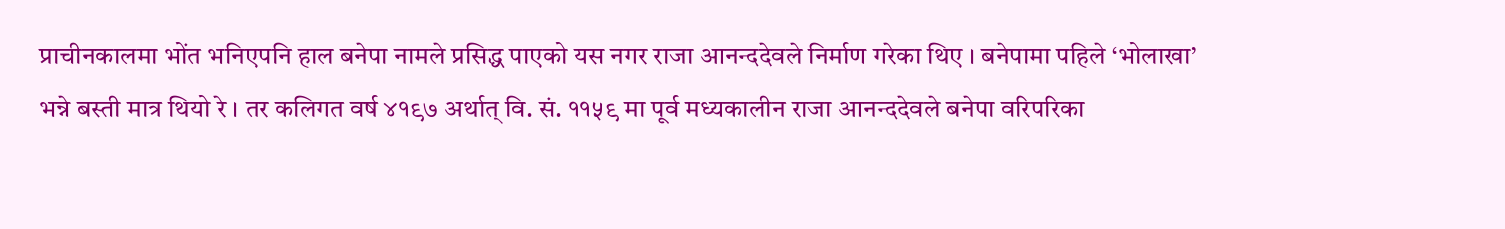प्राचीनकालमा भोंत भनिएपनि हाल बनेपा नामले प्रसिद्ध पाएको यस नगर राजा आनन्ददेवले निर्माण गरेका थिए । बनेपामा पहिले ‘भोलाखा’ भन्ने बस्ती मात्र थियो रे । तर कलिगत वर्ष ४१९७ अर्थात् वि. सं. ११५९ मा पूर्व मध्यकालीन राजा आनन्ददेवले बनेपा वरिपरिका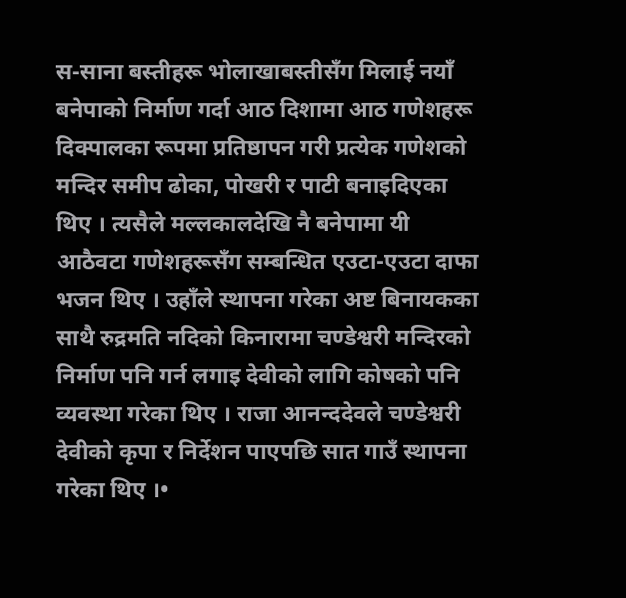स-साना बस्तीहरू भोलाखाबस्तीसँग मिलाई नयाँ बनेपाको निर्माण गर्दा आठ दिशामा आठ गणेशहरू दिक्पालका रूपमा प्रतिष्ठापन गरी प्रत्येक गणेशको मन्दिर समीप ढोका, पोखरी र पाटी बनाइदिएका थिए । त्यसैले मल्लकालदेखि नै बनेपामा यी आठैवटा गणेशहरूसँग सम्बन्धित एउटा-एउटा दाफा भजन थिए । उहाँले स्थापना गरेका अष्ट बिनायकका साथै रुद्रमति नदिको किनारामा चण्डेश्वरी मन्दिरको निर्माण पनि गर्न लगाइ देवीको लागि कोषको पनि व्यवस्था गरेका थिए । राजा आनन्ददेवले चण्डेश्वरी देवीको कृपा र निर्देशन पाएपछि सात गाउँ स्थापना गरेका थिए ।•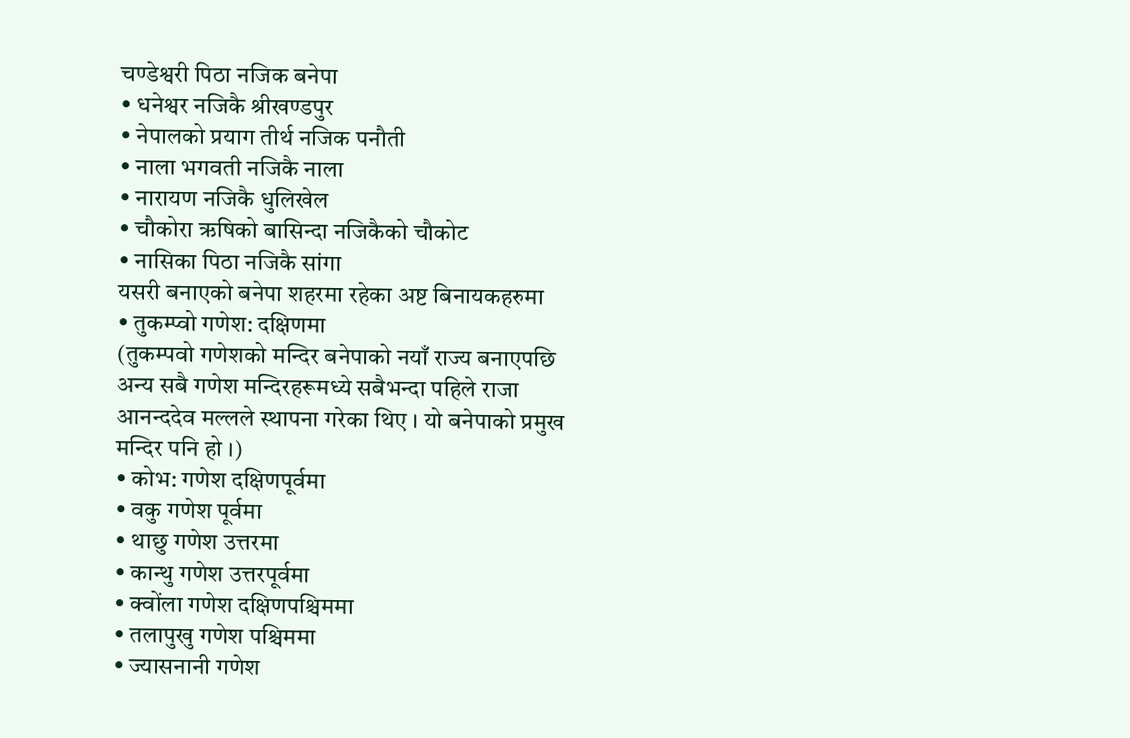चण्डेश्वरी पिठा नजिक बनेपा
• धनेश्वर नजिकै श्रीखण्डपुर
• नेपालको प्रयाग तीर्थ नजिक पनौती
• नाला भगवती नजिकै नाला
• नारायण नजिकै धुलिखेल
• चौकोरा ऋषिको बासिन्दा नजिकैको चौकोट
• नासिका पिठा नजिकै सांगा
यसरी बनाएको बनेपा शहरमा रहेका अष्ट बिनायकहरुमा
• तुकम्प्वो गणेश: दक्षिणमा
(तुकम्पवो गणेशको मन्दिर बनेपाको नयाँ राज्य बनाएपछि अन्य सबै गणेश मन्दिरहरूमध्ये सबैभन्दा पहिले राजा आनन्ददेव मल्लले स्थापना गरेका थिए । यो बनेपाको प्रमुख मन्दिर पनि हो ।)
• कोभ: गणेश दक्षिणपूर्वमा
• वकु गणेश पूर्वमा
• थाछु गणेश उत्तरमा
• कान्थु गणेश उत्तरपूर्वमा
• क्वोंला गणेश दक्षिणपश्चिममा
• तलापुखु गणेश पश्चिममा
• ज्यासनानी गणेश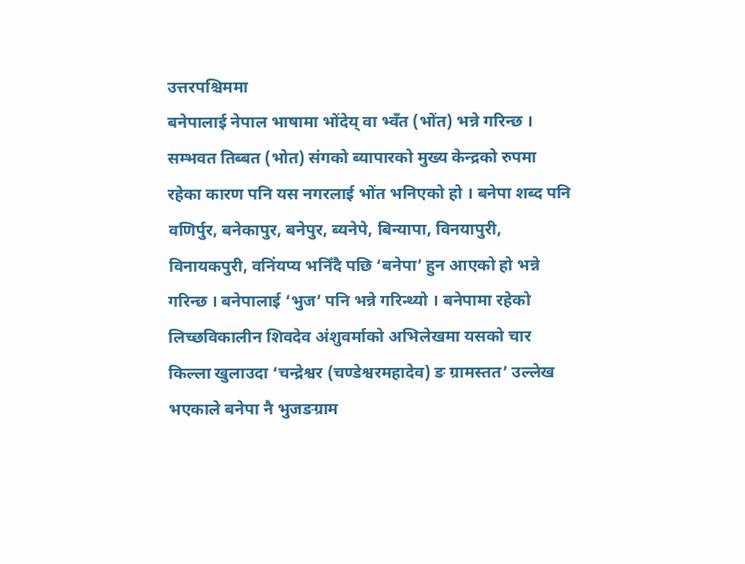उत्तरपश्चिममा
बनेपालाई नेपाल भाषामा भोंदेय् वा भ्वँत (भोंत) भन्ने गरिन्छ । सम्भवत तिब्बत (भोत) संगको ब्यापारको मुख्य केन्द्रको रुपमा रहेका कारण पनि यस नगरलाई भोंत भनिएको हो । बनेपा शब्द पनि वणिर्पुर, बनेकापुर, बनेपुर, ब्यनेपे, बिन्यापा, विनयापुरी, विनायकपुरी, वनिंयप्य भनिँदै पछि ‘बनेपा’ हुन आएको हो भन्ने गरिन्छ । बनेपालाई ‘भुज’ पनि भन्ने गरिन्थ्यो । बनेपामा रहेको लिच्छविकालीन शिवदेव अंशुवर्माको अभिलेखमा यसको चार किल्ला खुलाउदा ‘चन्द्रेश्वर (चण्डेश्वरमहादेव) ङ ग्रामस्तत’ उल्लेख भएकाले बनेपा नै भुजङग्राम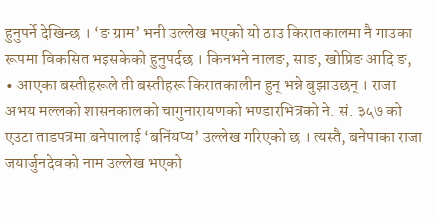हुनुपर्ने देखिन्छ । ‘ङ ग्राम’ भनी उल्लेख भएको यो ठाउ किरातकालमा नै गाउका रूपमा विकसित भइसकेको हुनुपर्दछ । किनभने नालङ, साङ, खोप्रिङ आदि ङ, ∙ आएका बस्तीहरूले ती बस्तीहरू किरातकालीन हुन् भन्ने बुझाउछन् । राजा अभय मल्लको शासनकालको चागुनारायणको भण्डारभित्रको ने. सं. ३५७ को एउटा ताडपत्रमा बनेपालाई ‘बनिंयप्य’ उल्लेख गरिएको छ । त्यस्तै, बनेपाका राजा जयार्जुनदेवको नाम उल्लेख भएको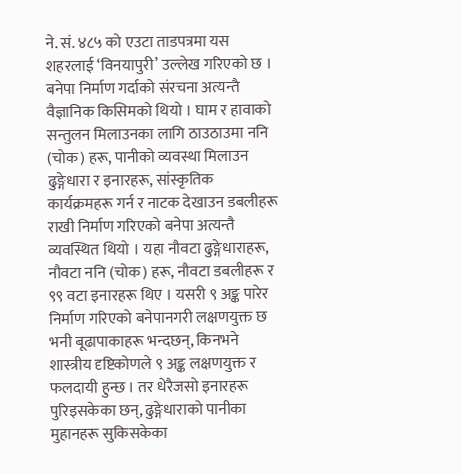ने. सं. ४८५ को एउटा ताडपत्रमा यस शहरलाई ‘विनयापुरी’ उल्लेख गरिएको छ ।
बनेपा निर्माण गर्दाको संरचना अत्यन्तै वैज्ञानिक किसिमको थियो । घाम र हावाको सन्तुलन मिलाउनका लागि ठाउठाउमा ननि (चोक) हरू, पानीको व्यवस्था मिलाउन ढुङ्गेधारा र इनारहरू, सांस्कृतिक कार्यक्रमहरू गर्न र नाटक देखाउन डबलीहरू राखी निर्माण गरिएको बनेपा अत्यन्तै व्यवस्थित थियो । यहा नौवटा ढुङ्गेधाराहरू, नौवटा ननि (चोक) हरू, नौवटा डबलीहरू र ९९ वटा इनारहरू थिए । यसरी ९ अङ्क पारेर निर्माण गरिएको बनेपानगरी लक्षणयुक्त छ भनी बूढापाकाहरू भन्दछन्, किनभने शास्त्रीय दृष्टिकोणले ९ अङ्क लक्षणयुक्त र फलदायी हुन्छ । तर धेरैजसो इनारहरू पुरिइसकेका छन्, ढुङ्गेधाराको पानीका मुहानहरू सुकिसकेका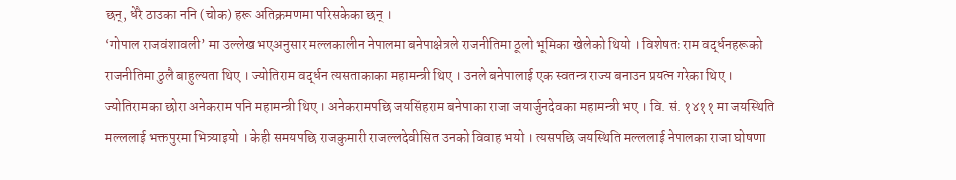छन्, धेरै ठाउका ननि (चोक) हरू अतिक्रमणमा परिसकेका छन् ।
‘गोपाल राजवंशावली’ मा उल्लेख भएअनुसार मल्लकालीन नेपालमा बनेपाक्षेत्रले राजनीतिमा ठूलो भूमिका खेलेको थियो । विशेषतः राम वर्द्धनहरूको राजनीतिमा ठुलै बाहुल्यता थिए । ज्योतिराम वर्द्धन त्यसताकाका महामन्त्री थिए । उनले बनेपालाई एक स्वतन्त्र राज्य बनाउन प्रयत्न गरेका थिए । ज्योतिरामका छोरा अनेकराम पनि महामन्त्री थिए । अनेकरामपछि जयसिंहराम बनेपाका राजा जयार्जुनदेवका महामन्त्री भए । वि. सं. १४११ मा जयस्थिति मल्ललाई भक्तपुरमा भित्र्याइयो । केही समयपछि राजकुमारी राजल्लदेवीसित उनको विवाह भयो । त्यसपछि जयस्थिति मल्ललाई नेपालका राजा घोषणा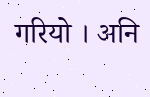गरियो । अनि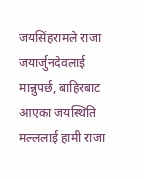जयसिंहरामले राजा जयार्जुनदेवलाई मान्नुपर्छ, बाहिरबाट आएका जयस्थिति मल्ललाई हामी राजा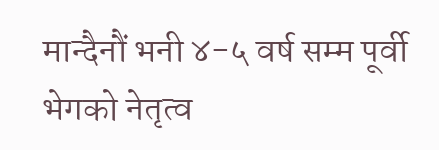मान्दैनौं भनी ४-५ वर्ष सम्म पूर्वी भेगको नेतृत्व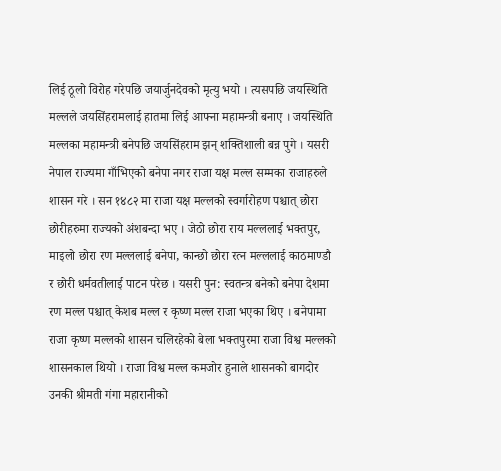लिई ठूलो विरोह गरेपछि जयार्जुनदेवको मृत्यु भयो । त्यसपछि जयस्थिति मल्लले जयसिंहरामलाई हातमा लिई आफ्ना महामन्त्री बनाए । जयस्थिति मल्लका महामन्त्री बनेपछि जयसिंहराम झन् शक्तिशाली बन्न पुगे । यसरी नेपाल राज्यमा गाँभिएको बनेपा नगर राजा यक्ष मल्ल सम्मका राजाहरुले शासन गरे । सन १४८२ मा राजा यक्ष मल्लको स्वर्गारोहण पश्चात् छोरा छोरीहरुमा राज्यको अंशबन्दा भए । जेठो छोरा राय मल्ललाई भक्तपुर, माइलो छोरा रण मल्ललाई बनेपा, कान्छो छोरा रत्न मल्ललाई काठमाण्डौ र छोरी धर्मवतीलाई पाटन परेछ । यसरी पुन: स्वतन्त्र बनेको बनेपा देशमा रण मल्ल पश्चात् केशब मल्ल र कृष्ण मल्ल राजा भएका थिए । बनेपामा राजा कृष्ण मल्लको शासन चलिरहेको बेला भक्तपुरमा राजा विश्व मल्लको शासनकाल थियो । राजा विश्व मल्ल कमजोर हुनाले शासनको बागदोर उनकी श्रीमती गंगा महारानीको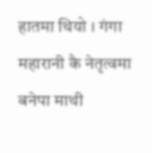हातमा थियो । गंगा महारानी कै नेतृत्वमा बनेपा माथी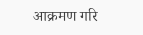आक्रमण गरि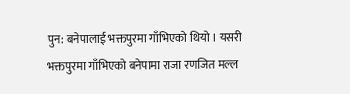पुन: बनेपालाई भक्तपुरमा गाँभिएको थियो । यसरी भक्तपुरमा गाँभिएको बनेपामा राजा रणजित मल्ल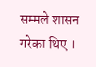सम्मले शासन गरेका थिए ।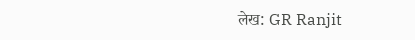लेख: GR Ranjit